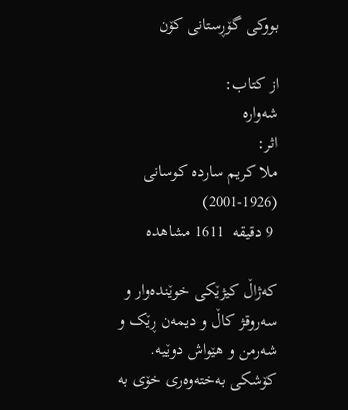بووکی گۆڕستانی کۆن

از کتاب:
شەوارە
اثر:
ملا کریم سارده کوسانی (1926-2001)
 9 دقیقه  1611 مشاهده

کەژاڵ کیژێکی خوێندەوار و سەروقژ کاڵ و دیمەن ڕێک و شەرمن و هێواش دوێیە. کۆشکی بەختەوەری خۆی بە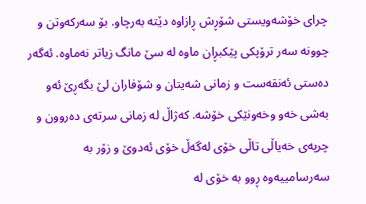چرای خۆشەویستی شۆڕش ڕازاوە دێتە بەرچاو. بۆ سەرکەوتن و چوونە سەر ترۆپکی پێکبڕان ماوە لە سێ مانگ زیاتر نەماوە. ئەگەر دەستی ئەنقەست و زمانی شەیتان و شۆفاران لێ بگەڕێ ئەو بەشی خەو وخەونێکی خۆشە. کەژاڵ لە زمانی سرتەی دەروون و چرپەی خەیاڵی تاڵی خۆی لەگەڵ خۆی ئەدوێ و زۆر بە سەرسامییەوە ڕوو بە خۆی لە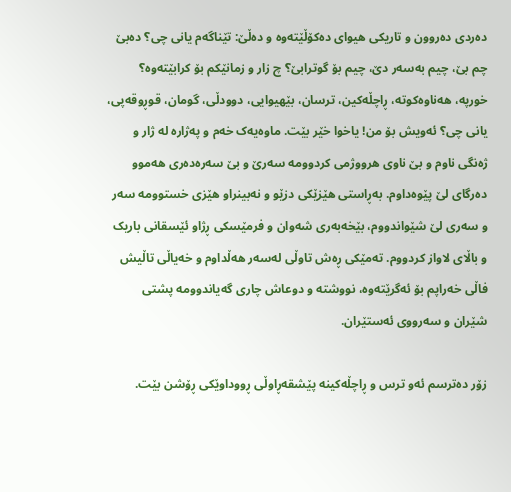دەردی دەروون و تاریکی هیوای دەکۆڵێتەوە و دەڵێ: تێناگەم یانی چی؟ دەبێ چم بێ، چیم بەسەر دێ، چیم بۆ گوترابێ؟ چ زار و زمانێکم بۆ کرابێتەوە؟ خورپە، هەناوەکوتە، ڕاچڵەکین، ترسان، بێهیوایی، دوودڵی، گومان، قوڕوقەپی، یانی چی؟ ئەویش بۆ من! یاخوا خێر بێت. ماوەیەک خەم و پەژارە لە ژار و ژەنگی ناوم و بێ ناوی هرووژمی کردوومە سەرێ و بێ سەرەدەری هەموو دەرگای لێ پێوەداوم. بەڕاستی هێزێکی دزێو و نەبینراو هێزی خستوومە سەر و سەری لێ شێواندووم، بێخەبەری شەوان و فرمێسکی ڕژاو ئێسقانی باریک و باڵای لاواز کردووم. تەمێکی ڕەش تاوڵی لەسەر هەڵداوم و خەیاڵی تاڵیش فاڵی خەراپم بۆ ئەگرێتەوە، نووشتە و دوعاش چاری گەیاندوومە پشتی شێران و سەرووی ئەستێران.

زۆر دەترسم ئەو ترس و ڕاچڵەکینە پێشقەڕاوڵی ڕووداوێکی ڕۆشن بێت.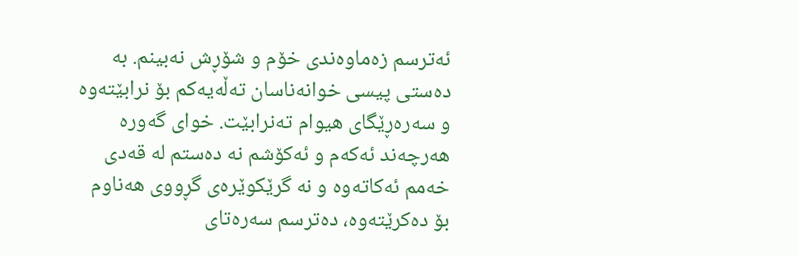ئەترسم زەماوەندی خۆم و شۆڕش نەبینم. بە دەستی پیسی خوانەناسان تەڵەیەکم بۆ نرابێتەوە و سەرەڕێگای هیوام تەنرابێت. خوای گەورە هەرچەند ئەکەم و ئەکۆشم نە دەستم لە قەدی خەمم ئەکاتەوە و نە گرێکوێرەی گڕووی هەناوم بۆ دەکرێتەوە، دەترسم سەرەتای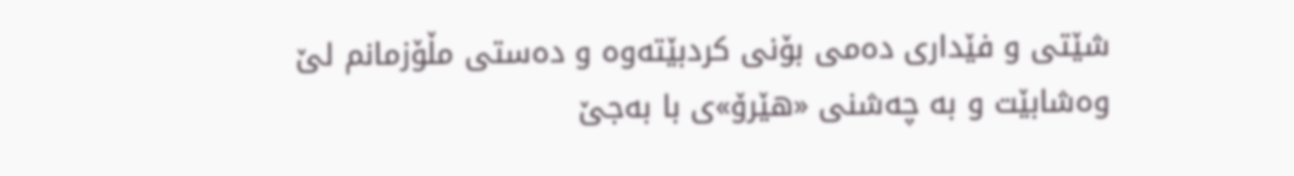شێتی و فێداری دەمی بۆنی کردبێتەوە و دەستی مڵۆزمانم لێ وەشابێت و بە چەشنی «هێرۆ»ی با بەجێ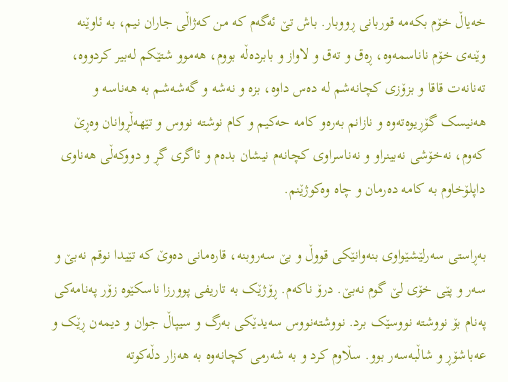خەیاڵ خۆم بکەمە قوربانی ڕووبار. باش تێ ئەگەم کە من کەژاڵی جاران نیم، بە ئاوێنە وێنەی خۆم ناناسمەوە، ڕەق و تەق و لاواز و بابردەڵە بووم، هەموو شتێکم لەبیر کردووە، تەنانەت قاقا و بزۆزی کچانەشم لە دەس داوە، بزە و نەشە و گەشەشم بە هەناسە و هەنیسک گۆڕیوەتەوە و نازانم بەرەو کامە حەکیم و کام نوشتە نووس و تێهەڵڕوانان وەڕێ کەوم، نەخۆشی نەبینراو و نەناسراوی کچانەم نیشان بدەم و ئاگری گڕ و دووکەڵی هەناوی داپلۆخاوم بە کامە دەرمان و چاە وەکوژێنم.

بەڕاستی سەرلێشێواوی بنەوانێکی قووڵ و بێ سەروبنە، قارەمانی دەوێ کە تێیدا نوقم نەبێ و سەر و پێی خۆی لێ گوم نەبێ. درۆ ناکەم. ڕۆژێک بە تاریفی پوورزا ناسکێوە زۆر پەنامەکی پەنام بۆ نووشتە نووسێک برد. نووشتەنووس سەیدێکی بەرگ و سیپاڵ جوان و دیمەن ڕێک و عەباشۆڕ و شاڵبەسەر بوو. سڵاوم کرد و بە شەرمی کچانەوە بە هەزار دڵەکوتە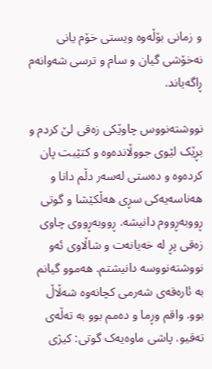و زمانی بۆڵەوە ویستی خۆم یانی نەخۆشی گیان و سام و ترسی شەوانەم ڕاگەیاند.

نووشتەنووس چاوێکی زەقی لێ کردم و بڕێک لێوی جووڵاندەوە و کتێبت پان کردەوە و دەستی لەسەر دڵم دانا و هەناسەیەکی سڕی هەڵکێشا و گوتی ڕووبەڕووم دانیشە. ڕووبەڕووی چاوی زەقی پڕ لە خەیانەت و شاڵاوی ئەو نووشتەنووسە دانیشتم. هەموو گیانم بە ئارەقەی شەرمی کچانەوە شەڵاڵ بوو. واقم وڕما و دەمم بوو بە تەڵەی تەقیو. پاشی ماوەیەک گوتی: کیژی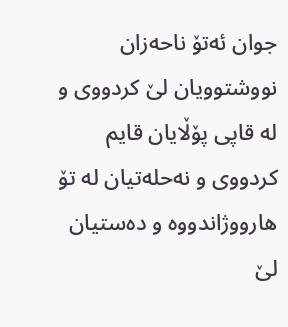جوان ئەتۆ ناحەزان نووشتوویان لێ کردووی و لە قاپی پۆڵایان قایم کردووی و نەحلەتیان لە تۆ هارووژاندووە و دەستیان لێ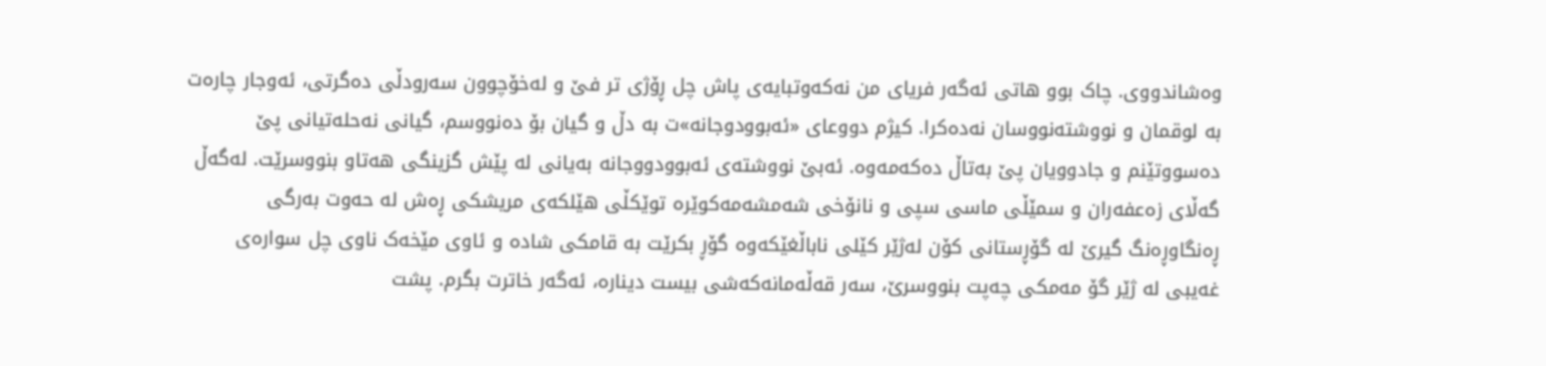وەشاندووی. چاک بوو هاتی ئەگەر فریای من نەکەوتبایەی پاش چل ڕۆژی تر فێ و لەخۆچوون سەرودڵی دەگرتی، ئەوجار چارەت بە لوقمان و نووشتەنووسان نەدەکرا. کیژم دووعای «ئەبوودوجانە»ت بە دڵ و گیان بۆ دەنووسم، گیانی نەحلەتیانی پێ دەسووتێنم و جادوویان پێ بەتاڵ دەکەمەوە. ئەبێ نووشتەی ئەبوودووجانە بەیانی لە پێش گزینگی هەتاو بنووسرێت. لەگەڵ گەڵای زەعفەران و سمێڵی ماسی سپی و نانۆخی شەمشەمەکوێرە توێکڵی هێلکەی مریشکی ڕەش لە حەوت بەرگی ڕەنگاوڕەنگ گیرێ لە گۆڕستانی کۆن لەژێر کێلی ناباڵغێکەوە گۆڕ بکرێت بە قامکی شادە و ئاوی مێخەک ناوی چل سوارەی غەیبی لە ژێر گۆ مەمکی چەپت بنووسرێ، سەر قەڵەمانەکەشی بیست دینارە، ئەگەر خاترت بگرم. پشت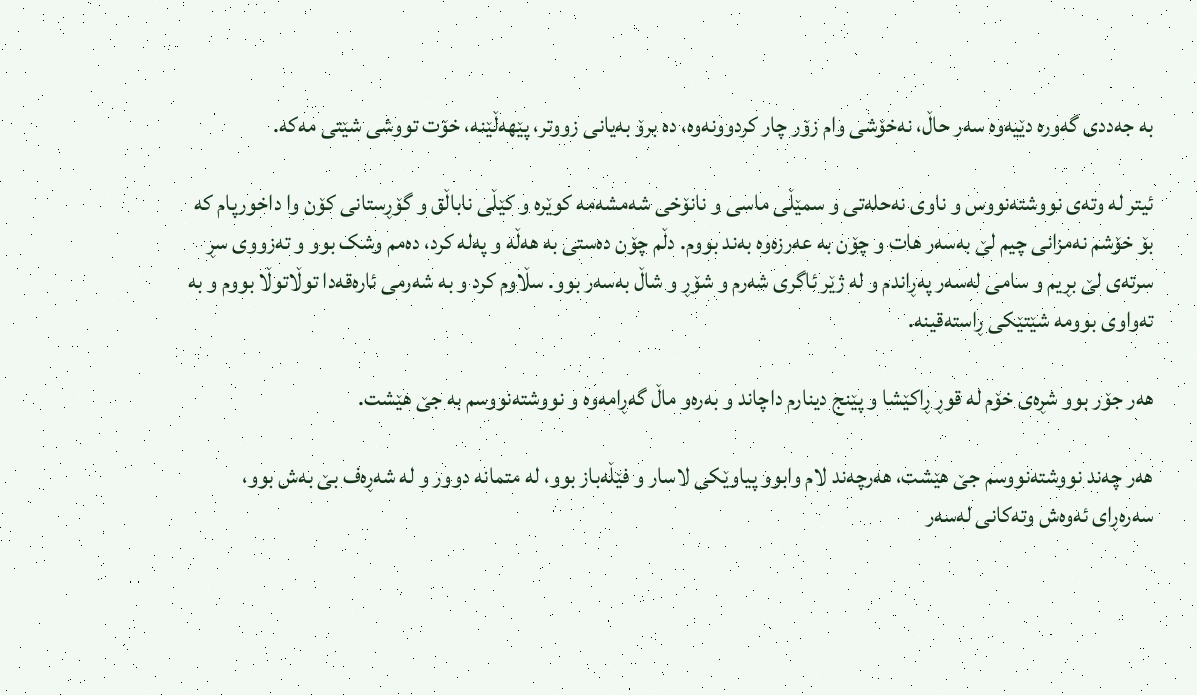بە جەددی گەورە دێیەوە سەر حاڵ، نەخۆشی وام زۆر چار کردوونەوە، دە برۆ بەیانی زووتر، پێهەڵێنە، خۆت تووشی شێتی مەکە.

ئیتر لە وتەی نووشتەنووس و ناوی نەحلەتی و سمێڵی ماسی و نانۆخی شەمشەمە کوێرە و کێڵی ناباڵق و گۆڕستانی کۆن وا داخورپام کە بۆ خۆشم نەمزانی چیم لێ بەسەر هات و چۆن بە عەرزەوە بەند بووم. دڵم چۆن دەستی بە هەڵە و پەلە کرد، دەمم وشک بوو و تەزووی سڕ سرتەی لێ بڕیم و سامی لەسەر پەڕاندم و لە ژێر ئاگری شەرم و شۆڕ و شاڵ بەسەر بوو. سڵاوم کرد و بە شەرمی ئارەقەدا توڵاتوڵا بووم و بە تەواوی بوومە شێتێکی ڕاستەقینە.

هەر جۆر بوو شڕەی خۆم لە قوڕ ڕاکێشا و پێنج دینارم داچاند و بەرەو ماڵ گەڕامەوە و نووشتەنووسم بە جێ هێشت.

هەر چەند نووشتەنووسم جێ هێشت، هەرچەند لام وابوو پیاوێکی لاسار و فێڵەباز بوو، لە متمانە دوور و لە شەڕەف بێ بەش بوو، سەرەڕای ئەوەش وتەکانی لەسەر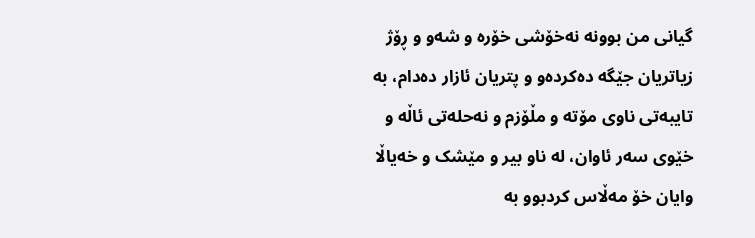گیانی من بوونە نەخۆشی خۆرە و شەو و ڕۆژ زیاتریان جێگە دەکردەو و پتریان ئازار دەدام، بە تایبەتی ناوی مۆتە و مڵۆزم و نەحلەتی ئاڵە و خێوی سەر ئاوان، لە ناو بیر و مێشک و خەیاڵا وایان خۆ مەڵاس کردبوو بە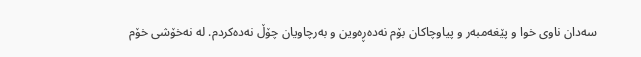سەدان ناوی خوا و پێغەمبەر و پیاوچاکان بۆم نەدەڕەوین و بەرچاویان چۆڵ نەدەکردم. لە نەخۆشی خۆم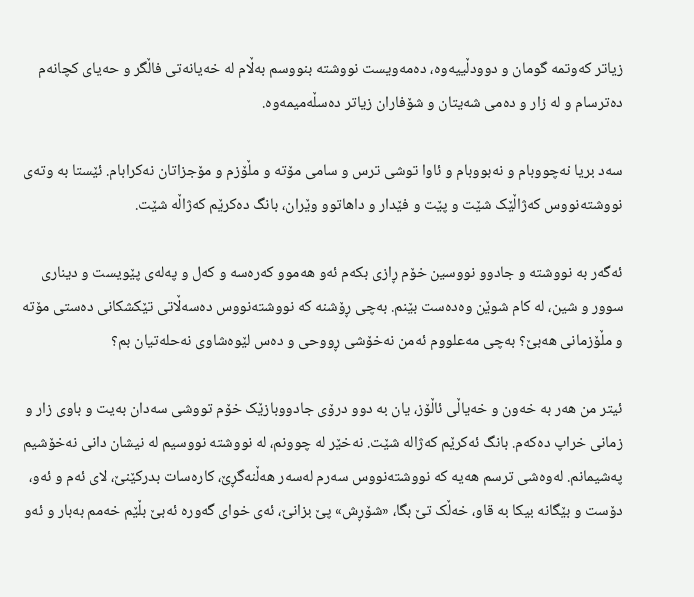زیاتر کەوتمە گومان و دوودڵییەوە، دەمەویست نووشتە بنووسم بەڵام لە خەیانەتی فاڵگر و حەیای کچانەم دەترسام و لە زار و دەمی شەیتان و شۆفاران زیاتر دەسڵەمیمەوە.

سەد بریا نەچووبام و نەبووبام و ئاوا توشی ترس و سامی مۆتە و مڵۆزم و مۆجزاتان نەکرابام. ئێستا بە وتەی نووشتەنووس کەژاڵێک شێت و پێت و فێدار و داهاتوو وێران، بانگ دەکرێم کەژاڵە شێت.

ئەگەر بە نووشتە و جادوو نووسین خۆم ڕازی بکەم ئەو هەموو کەرەسە و کەل و پەلەی پێویست و دیناری سوور و شین، لە کام شوێن وەدەست بێنم. بەچی ڕۆشنە کە نووشتەنووس دەسەڵاتی تێکشکانی دەستی مۆتە و مڵۆزمانی هەبێ؟ بەچی مەعلووم ئەمن نەخۆشی ڕووحی و دەس لێوەشاوی نەحلەتیان بم؟

ئیتر من هەر بە خەون و خەیاڵی ئاڵۆز، یان بە دوو درۆی جادووبازێک خۆم تووشی سەدان بەیت و باوی زار و زمانی خراپ دەکەم. بانگ ئەکرێم کەژالە شێت. نەخێر لە چوونم، لە نووشتە نووسیم لە نیشان دانی نەخۆشیم پەشیمانم. لەوەشی ترسم هەیە کە نووشتەنووس سەرم لەسەر هەڵنەگڕێ، کارەسات بدرکێنێ، لای ئەم و ئەو، دۆست و بێگانە بیکا بە قاو، خەڵک تێ بگا، «شۆڕش» پێ بزانێ، ئەی خوای گەورە ئەبێ بڵێم خەمم بەبار و ئەو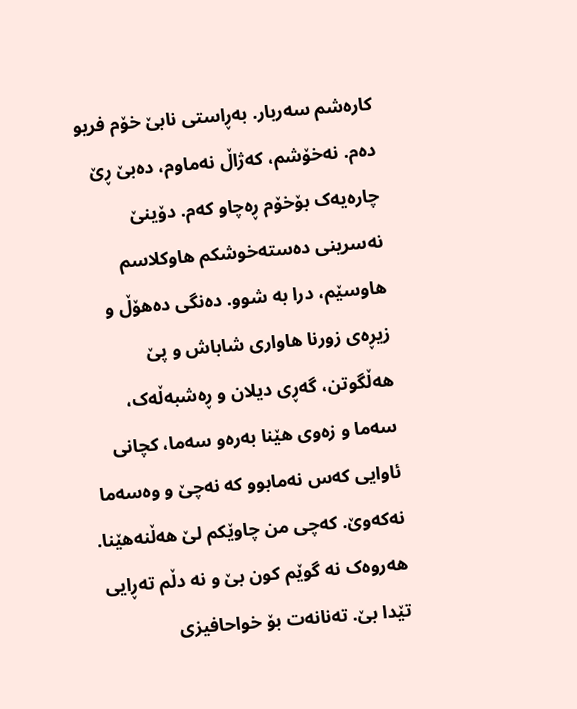کارەشم سەربار. بەڕاستی نابێ خۆم فریو دەم. نەخۆشم، کەژاڵ نەماوم، دەبێ ڕێ چارەیەک بۆخۆم ڕەچاو کەم. دۆینێ نەسرینی دەستەخوشکم هاوکلاسم هاوسێم، درا بە شوو. دەنگی دەهۆڵ و زیڕەی زورنا هاواری شاباش و پێ هەڵگوتن، گەڕی دیلان و ڕەشبەڵەک، سەما و زەوی هێنا بەرەو سەما، کچانی ئاوایی کەس نەمابوو کە نەچێ و وەسەما نەکەوێ. کەچی من چاوێکم لێ هەڵنەهێنا. هەروەک نە گوێم کون بێ و نە دڵم تەڕایی تێدا بێ. تەنانەت بۆ خواحافیزی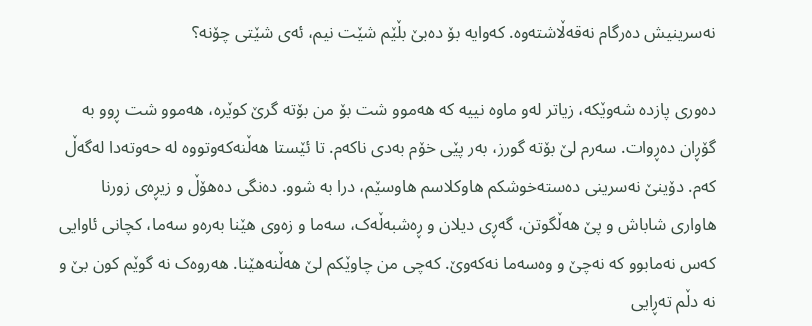نەسرینیش دەرگام نەقەڵاشتەوە. کەوایە بۆ دەبێ بڵێم شێت نیم، ئەی شێتی چۆنە؟

دەوری پازدە شەوێکە، زیاتر لەو ماوە نییە کە هەموو شت بۆ من بۆتە گرێ کوێرە، هەموو شت ڕوو بە گۆڕان دەڕوات. سەرم لێ بۆتە گورز، بەر پێی خۆم بەدی ناکەم. تا ئێستا هەڵنەکەوتووە لە حەوتەدا لەگەڵ کەم. دۆینێ نەسرینی دەستەخوشکم هاوکلاسم هاوسێم، درا بە شوو. دەنگی دەهۆڵ و زیڕەی زورنا هاواری شاباش و پێ هەڵگوتن، گەڕی دیلان و ڕەشبەڵەک، سەما و زەوی هێنا بەرەو سەما، کچانی ئاوایی کەس نەمابوو کە نەچێ و وەسەما نەکەوێ. کەچی من چاوێکم لێ هەڵنەهێنا. هەروەک نە گوێم کون بێ و نە دڵم تەڕایی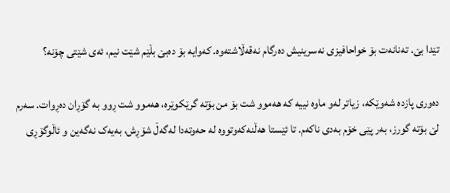تێدا بێ. تەنانەت بۆ خواحافیزی نەسرینیش دەرگام نەقەڵاشتەوە. کەوایە بۆ دەبێ بڵێم شێت نیم، ئەی شێتی چۆنە؟

دەوری پازدە شەوێکە، زیاتر لەو ماوە نییە کە هەموو شت بۆ من بۆتە گرێکوێرە، هەموو شت ڕوو بە گۆڕان دەڕوات. سەرم لێ بۆتە گورز، بەر پێی خۆم بەدی ناکەم. تا ئێستا هەڵنەکەوتووە لە حەوتەدا لەگەڵ شۆڕش، بەیەک نەگەین و ئاڵوگۆڕی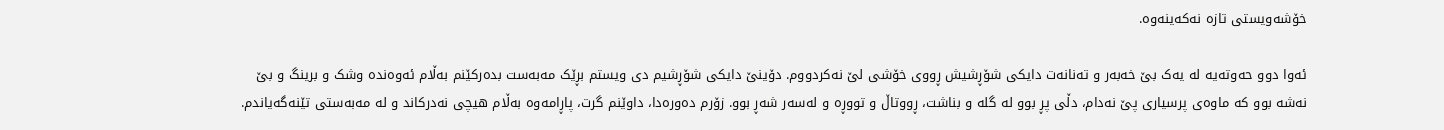خۆشەویستی تازە نەکەینەوە.

ئەوا دوو حەوتەیە لە یەک بێ خەبەر و تەنانەت دایکی شۆڕشیش ڕووی خۆشی لێ نەکردووم. دۆینێ دایکی شۆڕشیم دی ویستم بڕێک مەبەست بدەرکێنم بەڵام ئەوەندە وشک و برینگ و بێ نەشە بوو کە ماوەی پرسیاری پێ نەدام، دڵی پڕ بوو لە گلە و بناشت، ڕووتاڵ و تووڕە و لەسەر شەڕ بوو. زۆرم دەورەدا، داوێنم گرت، پاڕامەوە بەڵام هیچی نەدرکاند و لە مەبەستی تێنەگەیاندم.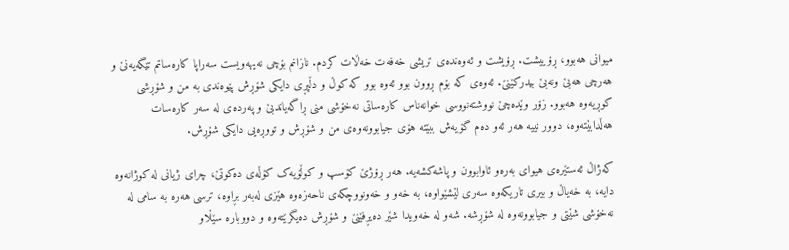میوانی هەبوو، ڕۆییشت. ڕۆیشت و ئەوەندەی تریشی خەفەت خەڵات کردم. نازانم بۆچی نەیهەویست سەراپا کارەساتم تێگەیەنێ و هەرچی هەبێ ونەبێ بیدرکێنێ. ئەوەی کە بۆم ڕوون بوو ئەوە بوو کە کوڵ و دڵپڕی دایکی شۆڕش پێوەندی بە من و شۆڕشی کوڕیەوە هەبوو. زۆر وێدەچێ نووشتەنووسی خوانەناس کارەساتی نەخۆشی منی ڕاگەیاندبێ و پەردەی لە سەر کارەسات هەڵدابێتەوە، دوور نییە هەر ئەو دەم گۆیەش ببێتە هۆی جیابوونەوەی من و شۆڕش و تووڕەیی دایکی شۆڕش.

کەژاڵ ئەستێرەی هیوای بەرەو ئاوابوون و پاشەکشەیە. هەر ڕۆژێ کۆسپ و کوڵۆیەک کۆڵەی دەکوتێ، چرای ژیانی لە کوژانەوە دایە، بە خەیاڵ و بیری تاریکەوە سەری لێشێواوە، بە خەو و خەونووچکەی ناحەزەوە هێزی لەبەر بڕاوە، ترسی هەرە بە سامی لە نەخۆشی شێتی و جیابوونەوە لە شۆڕشە. شەو لە خەویدا شێر دەیڕفێنێ و شۆڕش دەیگرێتەوە و دووبارە سێڵاو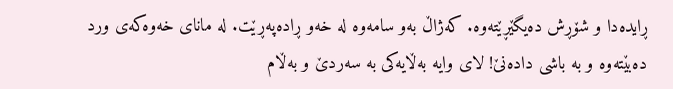ڕایدەدا و شۆڕش دەیگێڕێتەوە. کەژاڵ بەو سامەوە لە خەو ڕادەپەڕێت. لە مانای خەوەکەی ورد دەبێتەوە و بە باشی دادەنێ! لای وایە بەڵایەکی بە سەردێ و بەڵام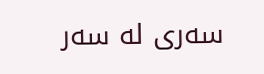سەری لە سەر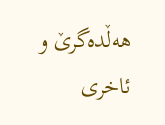هەڵدەگرێ و ئاخری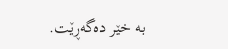بە خێر دەگەڕێت.